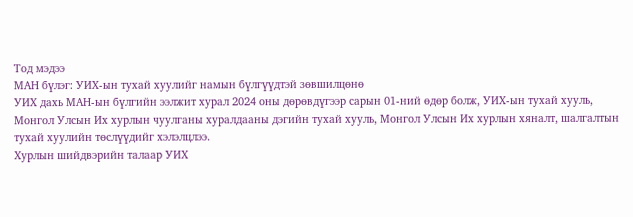Тод мэдээ
МАН бүлэг: УИХ-ын тухай хуулийг намын бүлгүүдтэй зөвшилцөнө
УИХ дахь МАН-ын бүлгийн ээлжит хурал 2024 оны дөрөвдүгээр сарын 01-ний өдөр болж, УИХ-ын тухай хууль, Монгол Улсын Их хурлын чуулганы хуралдааны дэгийн тухай хууль, Монгол Улсын Их хурлын хяналт, шалгалтын тухай хуулийн төслүүдийг хэлэлцлээ.
Хурлын шийдвэрийн талаар УИХ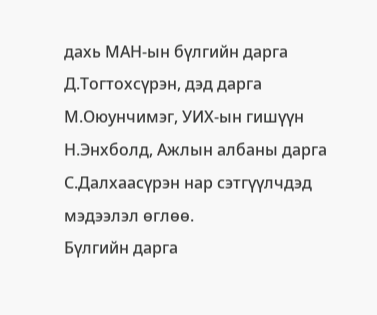дахь МАН-ын бүлгийн дарга Д.Тогтохсүрэн, дэд дарга М.Оюунчимэг, УИХ-ын гишүүн Н.Энхболд, Ажлын албаны дарга С.Далхаасүрэн нар сэтгүүлчдэд мэдээлэл өглөө.
Бүлгийн дарга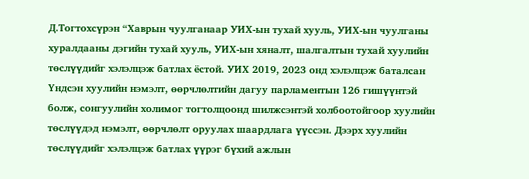Д.Тогтохсүрэн “Хаврын чуулганаар УИХ-ын тухай хууль, УИХ-ын чуулганы хуралдааны дэгийн тухай хууль, УИХ-ын хяналт, шалгалтын тухай хуулийн төслүүдийг хэлэлцэж батлах ёстой. УИХ 2019, 2023 онд хэлэлцэж баталсан Үндсэн хуулийн нэмэлт, өөрчлөлтийн дагуу парламентын 126 гишүүнтэй болж, сонгуулийн холимог тогтолцоонд шилжсэнтэй холбоотойгоор хуулийн төслүүдэд нэмэлт, өөрчлөлт оруулах шаардлага үүссэн. Дээрх хуулийн төслүүдийг хэлэлцэж батлах үүрэг бүхий ажлын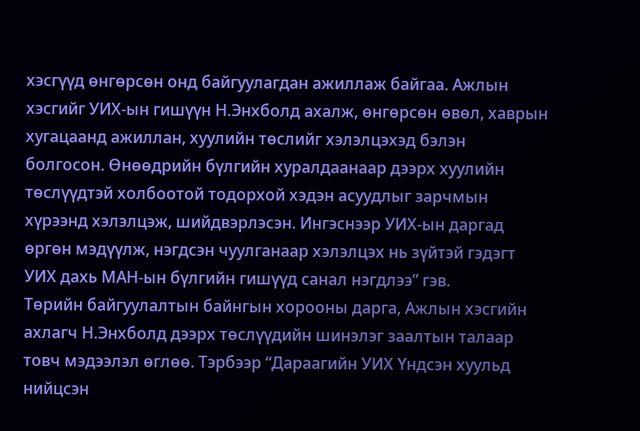хэсгүүд өнгөрсөн онд байгуулагдан ажиллаж байгаа. Ажлын хэсгийг УИХ-ын гишүүн Н.Энхболд ахалж, өнгөрсөн өвөл, хаврын хугацаанд ажиллан, хуулийн төслийг хэлэлцэхэд бэлэн болгосон. Өнөөдрийн бүлгийн хуралдаанаар дээрх хуулийн төслүүдтэй холбоотой тодорхой хэдэн асуудлыг зарчмын хүрээнд хэлэлцэж, шийдвэрлэсэн. Ингэснээр УИХ-ын даргад өргөн мэдүүлж, нэгдсэн чуулганаар хэлэлцэх нь зүйтэй гэдэгт УИХ дахь МАН-ын бүлгийн гишүүд санал нэгдлээ” гэв.
Төрийн байгуулалтын байнгын хорооны дарга, Ажлын хэсгийн ахлагч Н.Энхболд дээрх төслүүдийн шинэлэг заалтын талаар товч мэдээлэл өглөө. Тэрбээр “Дараагийн УИХ Үндсэн хуульд нийцсэн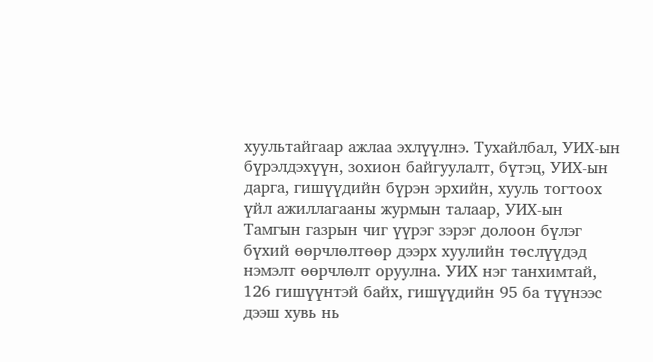хуультайгаар ажлаа эхлүүлнэ. Тухайлбал, УИХ-ын бүрэлдэхүүн, зохион байгуулалт, бүтэц, УИХ-ын дарга, гишүүдийн бүрэн эрхийн, хууль тогтоох үйл ажиллагааны журмын талаар, УИХ-ын Тамгын газрын чиг үүрэг зэрэг долоон бүлэг бүхий өөрчлөлтөөр дээрх хуулийн төслүүдэд нэмэлт өөрчлөлт оруулна. УИХ нэг танхимтай, 126 гишүүнтэй байх, гишүүдийн 95 ба түүнээс дээш хувь нь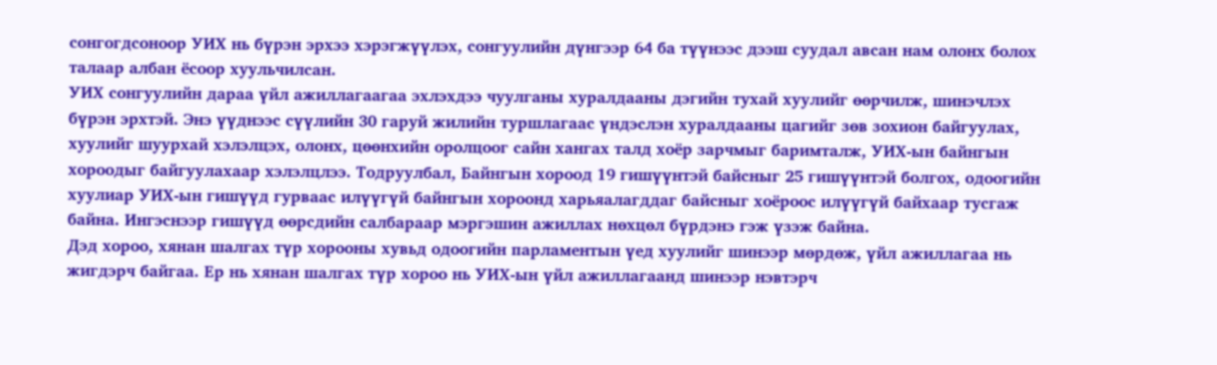сонгогдсоноор УИХ нь бүрэн эрхээ хэрэгжүүлэх, сонгуулийн дүнгээр 64 ба түүнээс дээш суудал авсан нам олонх болох талаар албан ёсоор хуульчилсан.
УИХ сонгуулийн дараа үйл ажиллагаагаа эхлэхдээ чуулганы хуралдааны дэгийн тухай хуулийг өөрчилж, шинэчлэх бүрэн эрхтэй. Энэ үүднээс сүүлийн 30 гаруй жилийн туршлагаас үндэслэн хуралдааны цагийг зөв зохион байгуулах, хуулийг шуурхай хэлэлцэх, олонх, цөөнхийн оролцоог сайн хангах талд хоёр зарчмыг баримталж, УИХ-ын байнгын хороодыг байгуулахаар хэлэлцлээ. Тодруулбал, Байнгын хороод 19 гишүүнтэй байсныг 25 гишүүнтэй болгох, одоогийн хуулиар УИХ-ын гишүүд гурваас илүүгүй байнгын хороонд харьяалагддаг байсныг хоёроос илүүгүй байхаар тусгаж байна. Ингэснээр гишүүд өөрсдийн салбараар мэргэшин ажиллах нөхцөл бүрдэнэ гэж үзэж байна.
Дэд хороо, хянан шалгах түр хорооны хувьд одоогийн парламентын үед хуулийг шинээр мөрдөж, үйл ажиллагаа нь жигдэрч байгаа. Ер нь хянан шалгах түр хороо нь УИХ-ын үйл ажиллагаанд шинээр нэвтэрч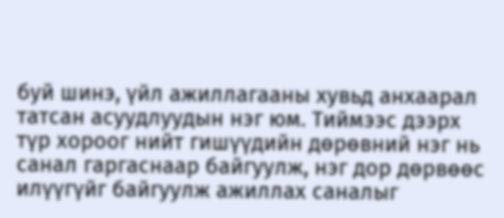буй шинэ, үйл ажиллагааны хувьд анхаарал татсан асуудлуудын нэг юм. Тиймээс дээрх түр хороог нийт гишүүдийн дөрөвний нэг нь санал гаргаснаар байгуулж, нэг дор дөрвөөс илүүгүйг байгуулж ажиллах саналыг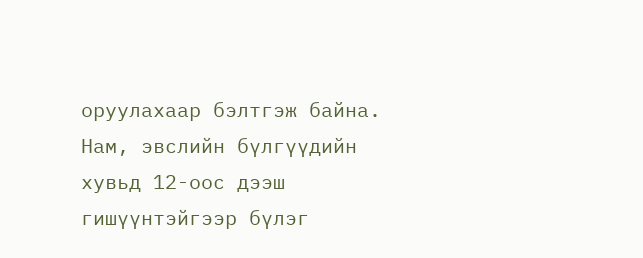оруулахаар бэлтгэж байна.
Нам, эвслийн бүлгүүдийн хувьд 12-оос дээш гишүүнтэйгээр бүлэг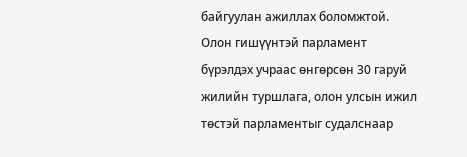байгуулан ажиллах боломжтой. Олон гишүүнтэй парламент бүрэлдэх учраас өнгөрсөн 30 гаруй жилийн туршлага, олон улсын ижил төстэй парламентыг судалснаар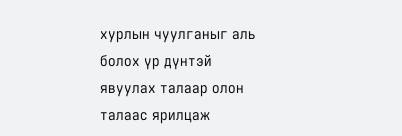хурлын чуулганыг аль болох үр дүнтэй явуулах талаар олон талаас ярилцаж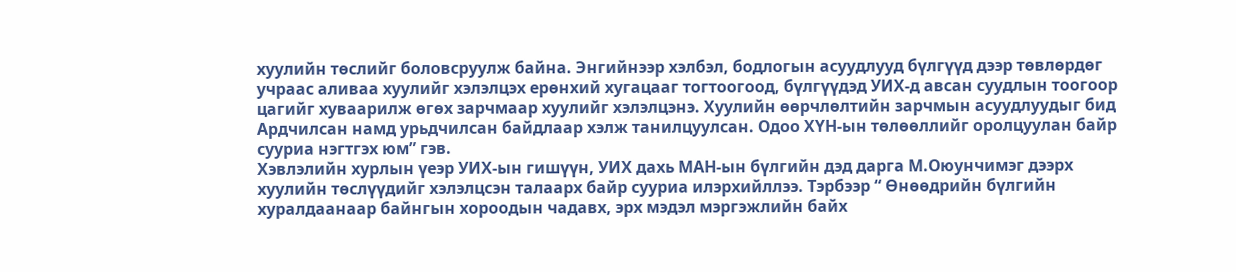хуулийн төслийг боловсруулж байна. Энгийнээр хэлбэл, бодлогын асуудлууд бүлгүүд дээр төвлөрдөг учраас аливаа хуулийг хэлэлцэх ерөнхий хугацааг тогтоогоод, бүлгүүдэд УИХ-д авсан суудлын тоогоор цагийг хуваарилж өгөх зарчмаар хуулийг хэлэлцэнэ. Хуулийн өөрчлөлтийн зарчмын асуудлуудыг бид Ардчилсан намд урьдчилсан байдлаар хэлж танилцуулсан. Одоо ХҮН-ын төлөөллийг оролцуулан байр сууриа нэгтгэх юм” гэв.
Хэвлэлийн хурлын үеэр УИХ-ын гишүүн, УИХ дахь МАН-ын бүлгийн дэд дарга М.Оюунчимэг дээрх хуулийн төслүүдийг хэлэлцсэн талаарх байр сууриа илэрхийллээ. Тэрбээр “ Өнөөдрийн бүлгийн хуралдаанаар байнгын хороодын чадавх, эрх мэдэл мэргэжлийн байх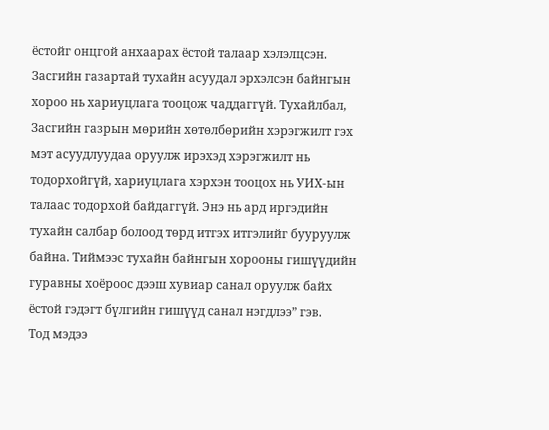ёстойг онцгой анхаарах ёстой талаар хэлэлцсэн. Засгийн газартай тухайн асуудал эрхэлсэн байнгын хороо нь хариуцлага тооцож чаддаггүй. Тухайлбал, Засгийн газрын мөрийн хөтөлбөрийн хэрэгжилт гэх мэт асуудлуудаа оруулж ирэхэд хэрэгжилт нь тодорхойгүй, хариуцлага хэрхэн тооцох нь УИХ-ын талаас тодорхой байдаггүй. Энэ нь ард иргэдийн тухайн салбар болоод төрд итгэх итгэлийг бууруулж байна. Тиймээс тухайн байнгын хорооны гишүүдийн гуравны хоёроос дээш хувиар санал оруулж байх ёстой гэдэгт бүлгийн гишүүд санал нэгдлээ” гэв.
Тод мэдээ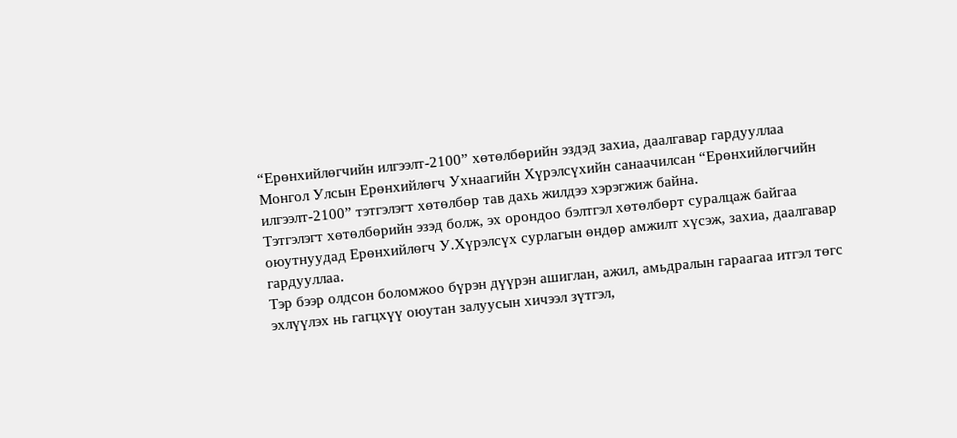“Ерөнхийлөгчийн илгээлт-2100” хөтөлбөрийн эздэд захиа, даалгавар гардууллаа
Монгол Улсын Ерөнхийлөгч Ухнаагийн Хүрэлсүхийн санаачилсан “Ерөнхийлөгчийн илгээлт-2100” тэтгэлэгт хөтөлбөр тав дахь жилдээ хэрэгжиж байна.
Тэтгэлэгт хөтөлбөрийн эзэд болж, эх орондоо бэлтгэл хөтөлбөрт суралцаж байгаа оюутнуудад Ерөнхийлөгч У.Хүрэлсүх сурлагын өндөр амжилт хүсэж, захиа, даалгавар гардууллаа.
Тэр бээр олдсон боломжоо бүрэн дүүрэн ашиглан, ажил, амьдралын гараагаа итгэл төгс эхлүүлэх нь гагцхүү оюутан залуусын хичээл зүтгэл,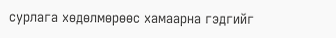сурлага хөдөлмөрөөс хамаарна гэдгийг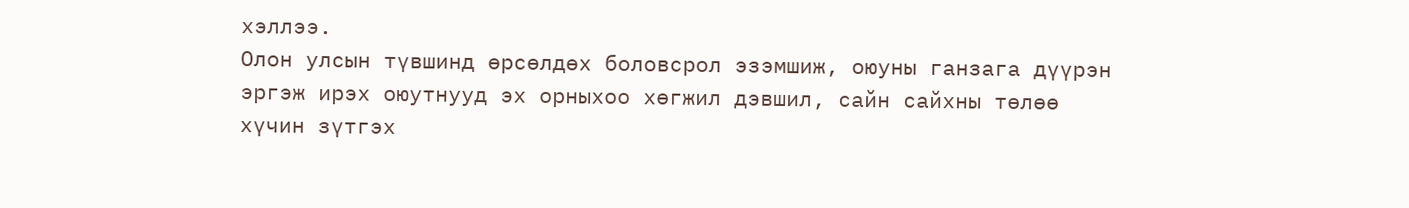хэллээ.
Олон улсын түвшинд өрсөлдөх боловсрол эзэмшиж, оюуны ганзага дүүрэн эргэж ирэх оюутнууд эх орныхоо хөгжил дэвшил, сайн сайхны төлөө хүчин зүтгэх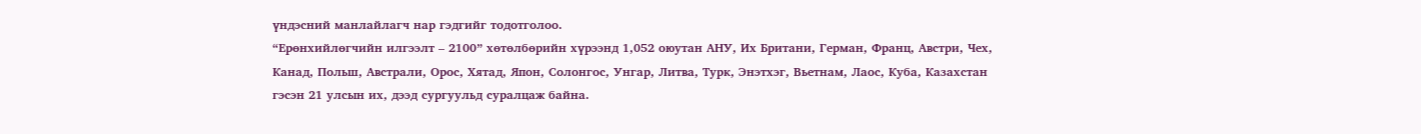үндэсний манлайлагч нар гэдгийг тодотголоо.
“Ерөнхийлөгчийн илгээлт – 2100” хөтөлбөрийн хүрээнд 1,052 оюутан АНУ, Их Британи, Герман, Франц, Австри, Чех, Канад, Польш, Австрали, Орос, Хятад, Япон, Солонгос, Унгар, Литва, Турк, Энэтхэг, Вьетнам, Лаос, Куба, Казахстан гэсэн 21 улсын их, дээд сургуульд суралцаж байна.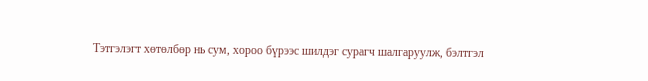Тэтгэлэгт хөтөлбөр нь сум, хороо бүрээс шилдэг сурагч шалгаруулж, бэлтгэл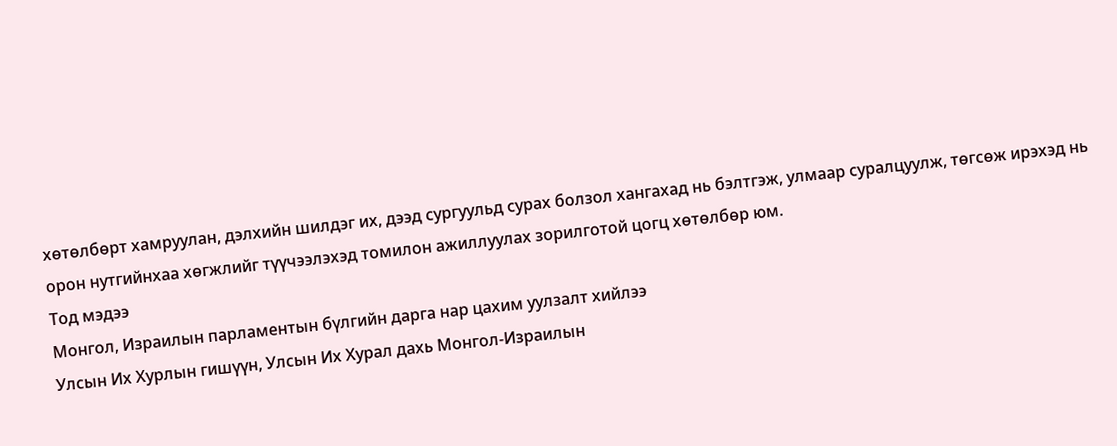хөтөлбөрт хамруулан, дэлхийн шилдэг их, дээд сургуульд сурах болзол хангахад нь бэлтгэж, улмаар суралцуулж, төгсөж ирэхэд нь орон нутгийнхаа хөгжлийг түүчээлэхэд томилон ажиллуулах зорилготой цогц хөтөлбөр юм.
Тод мэдээ
Монгол, Израилын парламентын бүлгийн дарга нар цахим уулзалт хийлээ
Улсын Их Хурлын гишүүн, Улсын Их Хурал дахь Монгол-Израилын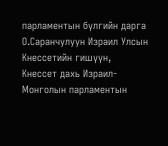парламентын бүлгийн дарга О.Саранчулуун Израил Улсын Кнессетийн гишүүн, Кнессет дахь Израил-Монголын парламентын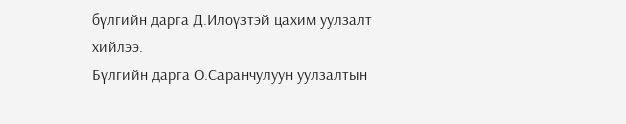бүлгийн дарга Д.Илоүзтэй цахим уулзалт хийлээ.
Бүлгийн дарга О.Саранчулуун уулзалтын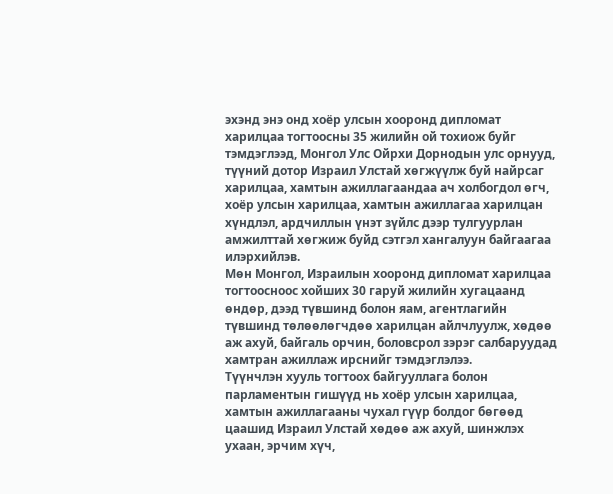эхэнд энэ онд хоёр улсын хооронд дипломат харилцаа тогтоосны 35 жилийн ой тохиож буйг тэмдэглээд, Монгол Улс Ойрхи Дорнодын улс орнууд, түүний дотор Израил Улстай хөгжүүлж буй найрсаг харилцаа, хамтын ажиллагаандаа ач холбогдол өгч, хоёр улсын харилцаа, хамтын ажиллагаа харилцан хүндлэл, ардчиллын үнэт зүйлс дээр тулгуурлан амжилттай хөгжиж буйд сэтгэл хангалуун байгаагаа илэрхийлэв.
Мөн Монгол, Израилын хооронд дипломат харилцаа тогтоосноос хойших 30 гаруй жилийн хугацаанд өндөр, дээд түвшинд болон яам, агентлагийн түвшинд төлөөлөгчдөө харилцан айлчлуулж, хөдөө аж ахуй, байгаль орчин, боловсрол зэрэг салбаруудад хамтран ажиллаж ирснийг тэмдэглэлээ.
Түүнчлэн хууль тогтоох байгууллага болон парламентын гишүүд нь хоёр улсын харилцаа, хамтын ажиллагааны чухал гүүр болдог бөгөөд цаашид Израил Улстай хөдөө аж ахуй, шинжлэх ухаан, эрчим хүч,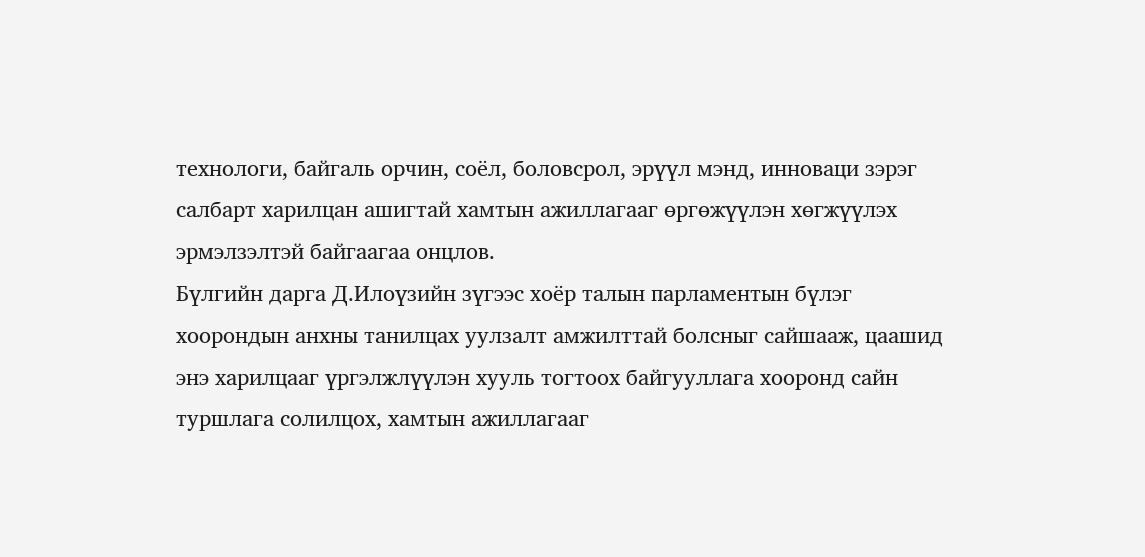технологи, байгаль орчин, соёл, боловсрол, эрүүл мэнд, инноваци зэрэг салбарт харилцан ашигтай хамтын ажиллагааг өргөжүүлэн хөгжүүлэх эрмэлзэлтэй байгаагаа онцлов.
Бүлгийн дарга Д.Илоүзийн зүгээс хоёр талын парламентын бүлэг хоорондын анхны танилцах уулзалт амжилттай болсныг сайшааж, цаашид энэ харилцааг үргэлжлүүлэн хууль тогтоох байгууллага хооронд сайн туршлага солилцох, хамтын ажиллагааг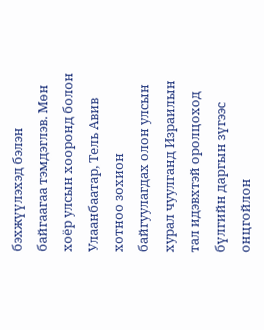бэхжүүлэхэд бэлэн байгаагаа тэмдэглэв. Мөн хоёр улсын хооронд болон Улаанбаатар, Тель Авив хотноо зохион байгуулагдах олон улсын хурал чуулганд Израилын тал идэвхтэй оролцоход бүлгийн даргын зүгээс онцгойлон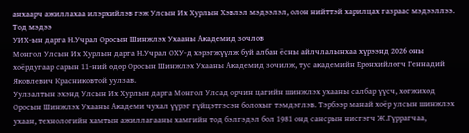анхаарч ажиллахаа илэрхийлэв гэж Улсын Их Хурлын Хэвлэл мэдээлэл, олон нийттэй харилцах газраас мэдээллээ.
Тод мэдээ
УИХ-ын дарга Н.Учрал Оросын Шинжлэх Ухааны Академид зочлов
Монгол Улсын Их Хурлын дарга Н.Учрал ОХУ-д хэрэгжүүлж буй албан ёсны айлчлалынхаа хүрээнд 2026 оны хоёрдугаар сарын 11-ний өдөр Оросын Шинжлэх Ухааны Академид зочилж, тус академийн Ерөнхийлөгч Геннадий Яковлевич Красниковтой уулзав.
Уулзалтын эхэнд Улсын Их Хурлын дарга Монгол Улсад орчин цагийн шинжлэх ухааны салбар үүсч, хөгжихөд Оросын Шинжлэх Ухааны Академи чухал үүрэг гүйцэтгэсэн болохыг тэмдэглэв. Тэрбээр манай хоёр улсын шинжлэх ухаан, технологийн хамтын ажиллагааны хамгийн тод бэлгэдэл бол 1981 онд сансрын нисгэгч Ж.Гүррагчаа,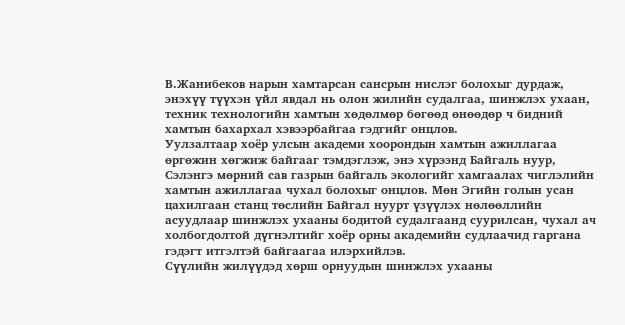В.Жанибеков нарын хамтарсан сансрын нислэг болохыг дурдаж, энэхүү түүхэн үйл явдал нь олон жилийн судалгаа, шинжлэх ухаан, техник технологийн хамтын хөдөлмөр бөгөөд өнөөдөр ч бидний хамтын бахархал хэвээрбайгаа гэдгийг онцлов.
Уулзалтаар хоёр улсын академи хоорондын хамтын ажиллагаа өргөжин хөгжиж байгааг тэмдэглэж, энэ хүрээнд Байгаль нуур, Сэлэнгэ мөрний сав газрын байгаль экологийг хамгаалах чиглэлийн хамтын ажиллагаа чухал болохыг онцлов. Мөн Эгийн голын усан цахилгаан станц төслийн Байгал нуурт үзүүлэх нөлөөллийн асуудлаар шинжлэх ухааны бодитой судалгаанд суурилсан, чухал ач холбогдолтой дүгнэлтийг хоёр орны академийн судлаачид гаргана гэдэгт итгэлтэй байгаагаа илэрхийлэв.
Сүүлийн жилүүдэд хөрш орнуудын шинжлэх ухааны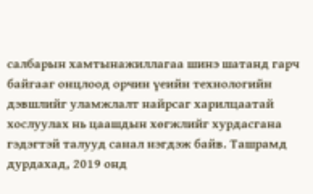салбарын хамтынажиллагаа шинэ шатанд гарч байгааг онцлоод орчин үеийн технологийн дэвшлийг уламжлалт найрсаг харилцаатай хослуулах нь цаашдын хөгжлийг хурдасгана гэдэгтэй талууд санал нэгдэж байв. Ташрамд дурдахад, 2019 онд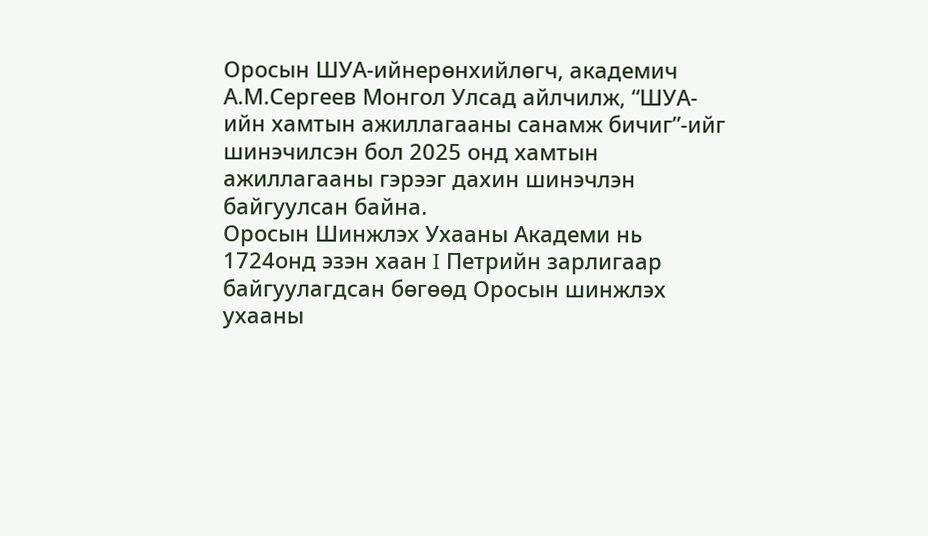Оросын ШУА-ийнерөнхийлөгч, академич А.М.Сергеев Монгол Улсад айлчилж, “ШУА-ийн хамтын ажиллагааны санамж бичиг”-ийг шинэчилсэн бол 2025 онд хамтын ажиллагааны гэрээг дахин шинэчлэн байгуулсан байна.
Оросын Шинжлэх Ухааны Академи нь 1724онд эзэн хаан I Петрийн зарлигаар байгуулагдсан бөгөөд Оросын шинжлэх ухааны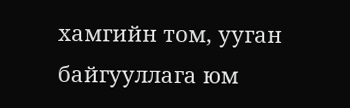хамгийн том, ууган байгууллага юм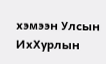хэмээн Улсын ИхХурлын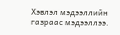Хэвлэл мэдээллийн газраас мэдээллээ.